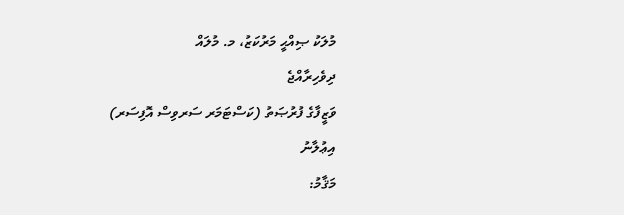މުލަކު ޞިއްޙީ މަރުކަޒު، މ. މުލައް
ދިވެހިރާއްޖެ
ވަޒީފާގެ ފުރުޞަތު (ކަސްޓަމަރ ސަރވިސް އޮފިސަރ)
އިޢުލާނު
މަޤާމު: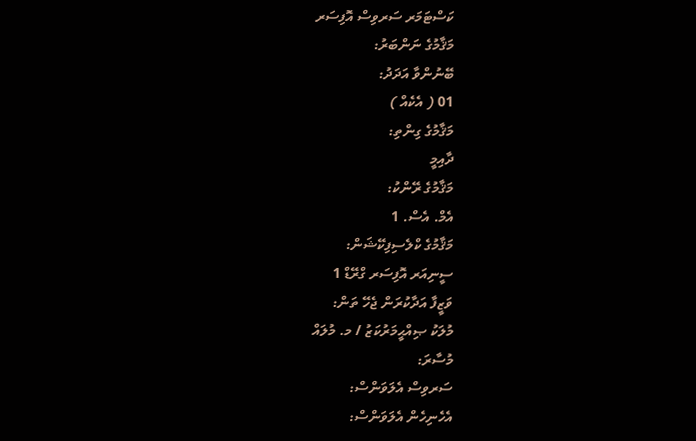ކަސްޓަމަރ ސަރވިސް އޮފިސަރ
މަޤާމުގެ ނަންބަރު:
ބޭނުންވާ އަދަދު:
01 ( އެކެއް )
މަޤާމުގެ ގިންތި:
ދާއިމީ
މަޤާމުގެ ރޭންކު:
އެމް. އެސް. 1
މަޤާމުގެ ކްލެސިފިކޭޝަން:
ސީނިއަރ އޮފިސަރ ގްރޭޑް 1
ވަޒީފާ އަދާކުރަން ޖެހޭ ތަން:
މުލަކު ޞިއްޙީމަރުކަޒު / މ. މުލައް
މުސާރަ:
ސަރވިސް އެލަވަންސް:
އެހެނިހެން އެލަވަންސް: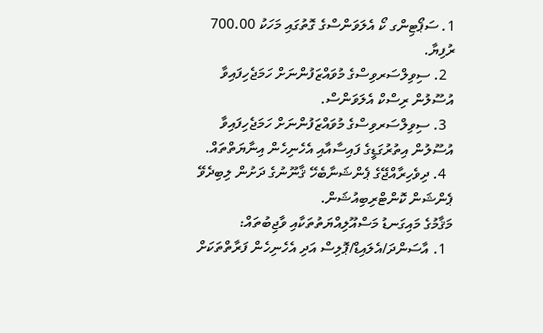1. ސަޕޯޓިންގ ކޯ އެލަވަންސްގެ ގޮތުގައި މަހަކު 700.00 ރުފިޔާ.
  2. ސިވިލްސަރވިސްގެ މުވައްޒަފުންނަށް ހަމަޖެހިފައިވާ އުސޫލުން ރިސްކް އެލަވަންސް.
  3. ސިވިލްސަރވިސްގެ މުވައްޒަފުންނަށް ހަމަޖެހިފައިވާ އުސޫލުން އިތުރުގަޑީގެ ފައިސާއާއި އެހެނިހެން އިނާޔަތްތައް.
  4. ދިވެހިރާއްޖޭގެ ޕެންޝަނާބެހޭ ޤާނޫނުގެ ދަށުން ލިބިދެވޭ ޕެންޝަން ކޮންޓްރިބިއުޝަން.
މަޤާމުގެ މައިގަނޑު މަސްއޫލިއްޔަތުތަކާއި ވާޖިބުތައް:
  1. އާސަންދަ/އެލައިޑް/ޕޮލިސް އަދި އެހެނިހެން ފަރާތްތަކަށް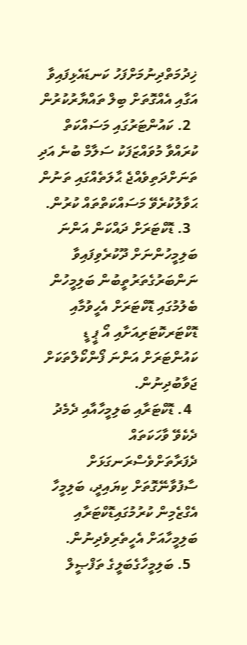ޚިދުމަތްދިނުމަށްފަހު ކަނޑައެޅިފައިވާ އަގާއި އެއްގޮތަށް ބިލް ތައްޔާރުކުރުން
  2. ކައުންޓަރުގައި މަސައްކަތް ކުރައްވާ މުވައްޒަފަކު ސަލާމް ބުނެ އަދި ތަނަށްދަތިވެއްޖެ ޙާލަތެއްގައި ތަނުން ޙަވާލުކުރެވޭ މަސައްކަތްތައް ކުރުން.
  3. ޑޮކްޓަރަށް ދައްކަން އަންނަ ބަލިމީހުންނަށް ދޫކުރެވިފައިވާ ނަންބަރުގެތަރުތީބުން ބަލިމީހުން ބެލުމުގައި ޑޮކްޓަރަށް އެހީވުމާއި ޑޮކްޓަރކޮޓަރިއަށާއި އޯ ޕީ ޑީ ކައުންޓަރަށް އަންނަ ފޯންކޯލްތަކަށް ޖަވާބުދިނުން.
  4. ޑޮކްޓަރާއި ބަލިމީހާއާއި ދެމެދު ދެކެވޭ ވާހަކަތައް ދެފަރާތަށްވެސްރަނގަޅަށް ސާފުވާނޭގޮތަށް ކިޔައިދީ، ބަލިމީހާ އެގްޒެމިން ކުރުމުގައިޑޮކްޓަރާއި ބަލިމީހާއަށް އެހީތެރިވެދިނުން.
  5. ބަލިމީހާގެބަލީގެ ތަފްޞީލް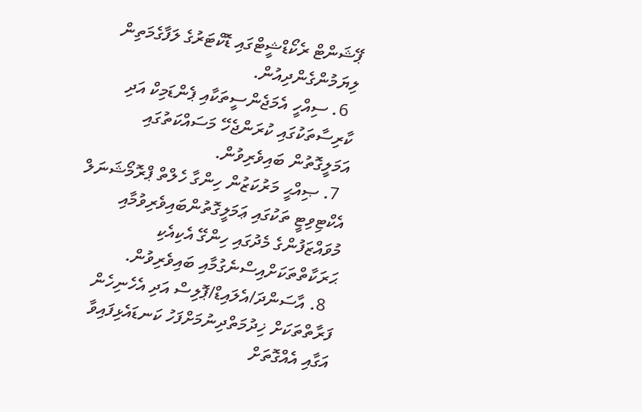ޕޭޝަންޓް ރެކޯޑްޝީޓްގައި ޑޮކްޓަރުގެ ލަފާގެމަތިން ލިޔަމުންގެންދިއުން.
  6. ސިއްހީ އެމަޖެންސީތަކާއި ޕެންޑަމިކް އަދި ކާރިސާތަކުގައި ކުރަންޖެހޭ މަސައްކަތުގައި އަމަލީގޮތުން ބައިވެރިވުން.
  7. ޞިއްޙީ މަރުކަޒުން ހިންގާ ހެލްތް ޕްރޮމޯޝަނަލް އެކްޓިވިޓީ ތަކުގައި ޢަމަލީގޮތުންބައިވެރިވުމާއި މުވައްޒަފުންގެ މެދުގައި ހިންގޭ އެކިއެކި ޙަރަކާތްތަކަށްއިސްނެގުމާއި ބައިވެރިވުން.
  8. އާސަންދަ/އެލައިޑް/ޕޮލިސް އަދި އެހެނިހެން ފަރާތްތަކަށް ޚިދުމަތްދިނުމަށްފަހު ކަނޑައެޅިފައިވާ އަގާއި އެއްގޮތަށް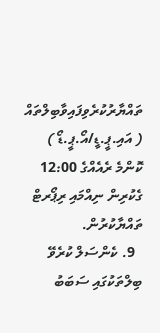ތައްޔާރުކުރެވިފައިވާބިލްތައް ( އައި.ޕީ.ޑީ/އޯ.ޕީ.ޑޯ ) ކޮންމެ ރެއެއްގެ 12:00 ގެކުރިން ނިއްމައި ރިޕޯރޓް ތައްޔާކުރުން.
  9. ކެންސަލް ކުރެވޭ ބިލްތަކުގައި ސަބަބު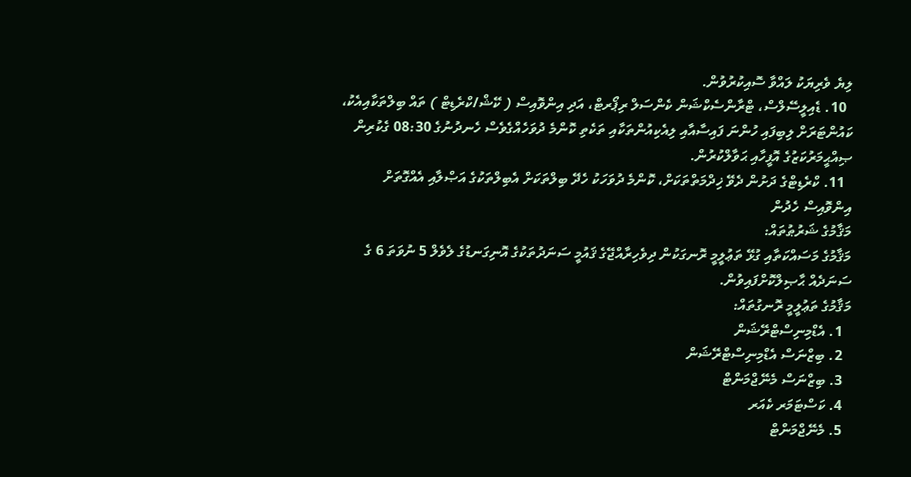ލިޔެ ވެރިޔަކު ލައްވާ ސޮއިކުރުވުން.
  10. ޑެއިލީސޭލްސް، ޓްރާންސެކްޝަން ކެންސަލް ރިޕޯރޓް، އަދި އިންވޮއިސް ( ކޭޝް/ކްރެޑިޓް ) ތައް ބިލްތަކާއިއެކު، ކައުންޓަރަށް ލިބިފައި ހުންނަ ފައިސާއާއި ލިއެކިއުންތަކާއި ތަކެތި ކޮންމެ ދުވަހެއްގެވެސް ހެނދުނުގެ 08:30 ގެކުރިން ޞިއްޙީމަރުކަޒުގެ އޮފީހާއި ޙަވާލްކުރުން.
  11. ކްރެޑިޓްގެ ދަށުން ދެވޭ ޚިދްމަތްތަކަށް، ކޮންމެ ދުވަހަކު ހެދޭ ބިލްތަކަށް އެބިލްތަކުގެ އަޞްލާއި އެއްގޮތަށް އިންވޮއިސް ހެދުން
މަޤާމުގެ ޝަރުޠުތައް:
މަޤާމުގެ މަސައްކަތާއި ގުޅޭ ތަޢުލީމީ ރޮނގަކުން ދިވެހިރާއްޖޭގެ ޤައުމީ ސަނަދުތަކުގެ އޮނިގަނޑުގެ ލެވެލް 5 ނުވަތަ 6 ގެ ސަނަދެއް ޙާޞިލްކޮށްފައިވުން.
މަޤާމުގެ ތަޢުލީމީ ރޮނގުތައް:
  1. އެޑްމިނިސްޓްރޭޝަން
  2. ބިޒްނަސް އެޑްމިނިސްޓްރޭޝަން
  3. ބިޒްނަސް މެނޭޖްމަންޓް
  4. ކަސްޓަމަރ ކެއަރ
  5. މެނޭޖްމަންޓް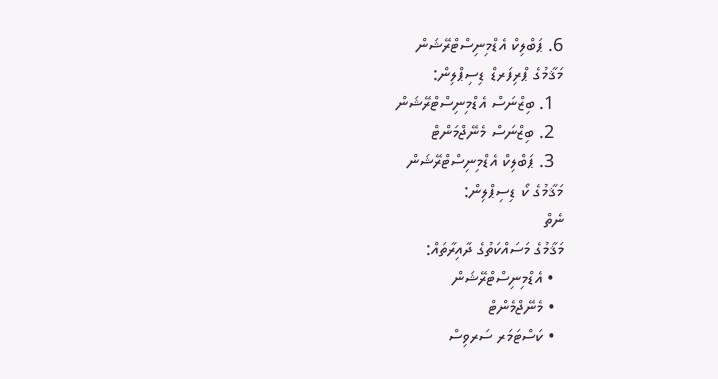6. ޕަބްލިކް އެޑްމިނިސްޓްރޭޝަން
މަޤާމުގެ ޕްރިފަރޑް ޑިސިޕްލިން:
  1. ބިޒްނަސް އެޑްމިނިސްޓްރޭޝަން
  2. ބިޒްނަސް މެނޭޖްމަންޓް
  3. ޕަބްލިކް އެޑްމިނިސްޓްރޭޝަން
މަޤާމުގެ ކޯ ޑިސިޕްލިން:
ނެތް
މަޤާމުގެ މަސައްކަތުގެ ދާއިރާތައް:
  • އެޑްމިނިސްޓްރޭޝަން
  • މެނޭޖްމެންޓް
  • ކަސްޓަމަރ ސަރވިސް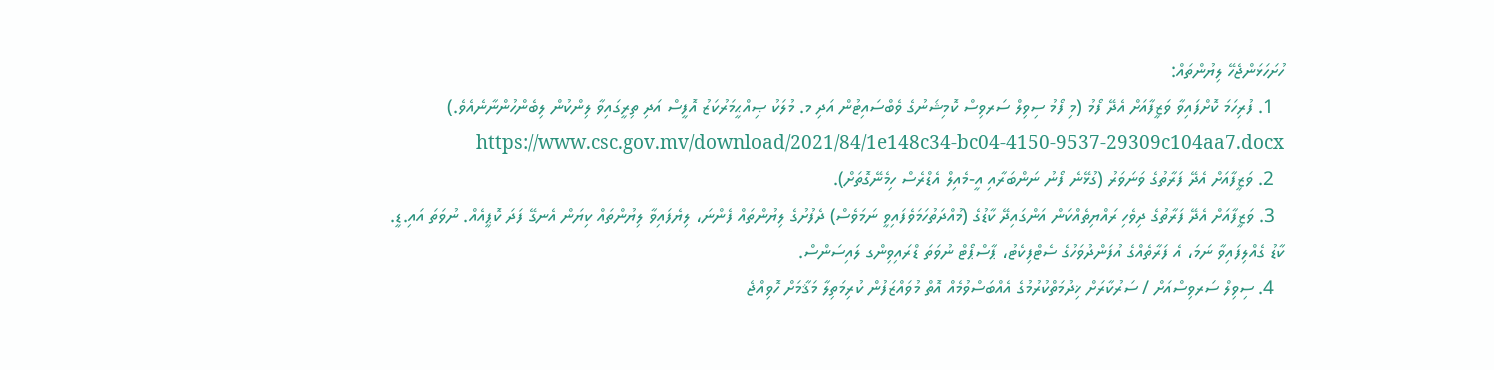ހުށަހަޅަންޖެހޭ ލިޔުންތައް:
  1. ފުރިހަމަ ކޮށްފައިވާ ވަޒީފާއަށް އެދޭ ފޯމު (މި ފޯމު ސިވިލް ސަރވިސް ކޮމިޝަނުގެ ވެބްސައިޓުން އަދި މ. މުލަކު ޞިއްޙީމަރުކަޒު އޮފީސް އަދި ތިރީގައިވާ ލިންކުން ލިބެންހުންނާނެއެވެ.)  https://www.csc.gov.mv/download/2021/84/1e148c34-bc04-4150-9537-29309c104aa7.docx
  2. ވަޒީފާއަށް އެދޭ ފަރާތުގެ ވަނަވަރު (ގުޅޭނެ ފޯނު ނަންބަރާއި އީ-މެއިލް އެޑްރެސް ހިމެނޭގޮތަށް).
  3. ވަޒީފާއަށް އެދޭ ފަރާތުގެ ދިވެހި ރައްޔިތެއްކަން އަންގައިދޭ ކާޑުގެ (މުއްދަތުހަމަވެފައިވީ ނަމަވެސް) ދެފުށުގެ ލިޔުންތައް ފެންނަ، ލިޔެފައިވާ ލިޔުންތައް ކިޔަން އެނގޭ ފަދަ ކޮޕީއެއް. ނުވަތަ އައި.ޑީ. ކާޑު ގެއްލިފައިވާ ނަމަ، އެ ފަރާތެއްގެ އުފަންދުވަހުގެ ސެޓްފިކެޓު، ޕާސްޕޯޓް ނުވަތަ ޑްރައިވިންގ ލައިސަންސް.
  4. ސިވިލް ސަރވިސްއަށް / ސަރުކާރަށް ޚިދުމަތްކުރުމުގެ އެއްބަސްވުމެއް އޮތް މުވައްޒަފުން ކުރިމަތިލާ މަޤާމަށް ހޮވިއްޖެ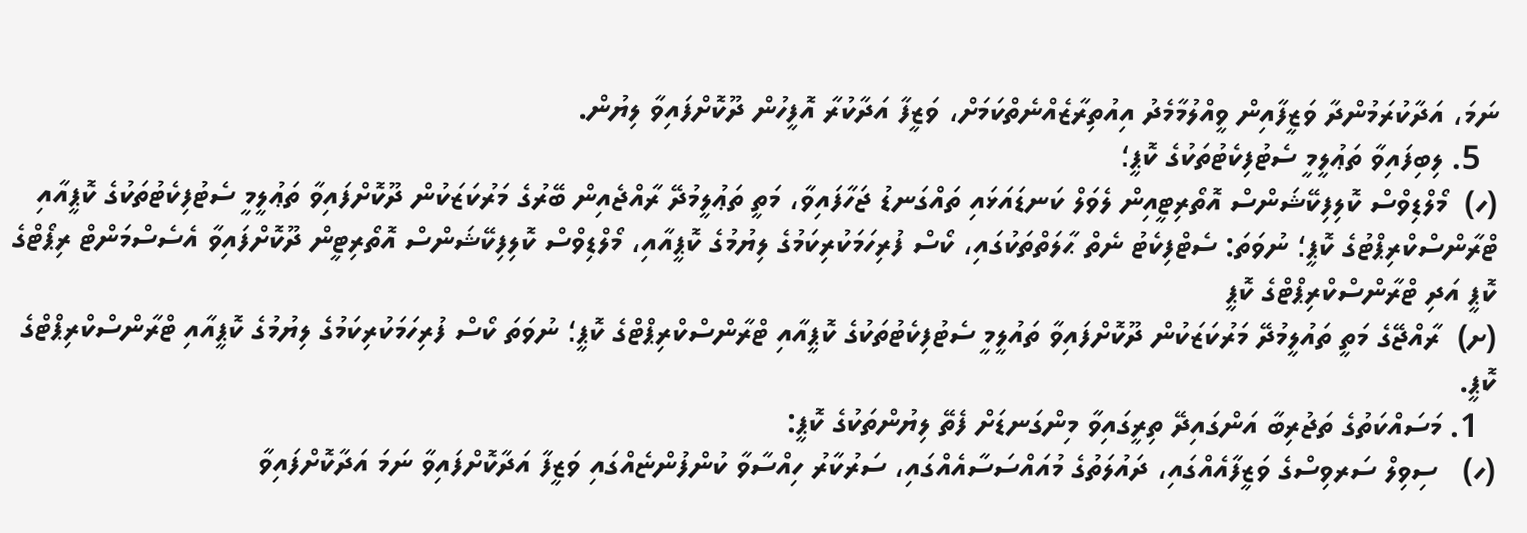ނަމަ، އަދާކުރަމުންދާ ވަޒީފާއިން ވީއްލުމާމެދު އިއުތިރާޒެއްނެތްކަމަށް، ވަޒީފާ އަދާކުރާ އޮފީހުން ދޫކޮށްފައިވާ ލިޔުން.
  5. ލިބިފައިވާ ތަޢުލީމީ ސެޓުފިކެޓުތަކުގެ ކޮޕީ؛
(ހ)  މޯލްޑިވްސް ކޮލިފިކޭޝަންސް އޮތޯރިޓީއިން ލެވަލް ކަނޑައަޅައި ތައްގަނޑު ޖަހާފައިވާ، މަތީ ތަޢުލީމުދޭ ރާއްޖެއިން ބޭރުގެ މަރުކަޒަކުން ދޫކޮށްފައިވާ ތަޢުލީމީ ސެޓުފިކެޓުތަކުގެ ކޮޕީއާއި ޓްރާންސްކްރިޕްޓުގެ ކޮޕީ؛ ނުވަތަ: ސެޓްފިކެޓު ނެތް ޙާލަތްތަކުގައި، ކޯސް ފުރިހަމަކުރިކަމުގެ ލިޔުމުގެ ކޮޕީއާއި، މޯލްޑިވްސް ކޮލިފިކޭޝަންސް އޮތޯރިޓީން ދޫކޮށްފައިވާ އެސެސްމަންޓް ރިޕޯޓްގެ ކޮޕީ އަދި ޓްރާންސްކްރިޕްޓްގެ ކޮޕީ
(ށ)  ރާއްޖޭގެ މަތީ ތައުލީމުދޭ މަރުކަޒަކުން ދޫކޮށްފައިވާ ތައުލީމީ ސެޓުފިކެޓުތަކުގެ ކޮޕީއާއި ޓްރާންސްކްރިޕްޓްގެ ކޮޕީ؛ ނުވަތަ ކޯސް ފުރިހަމަކުރިކަމުގެ ލިޔުމުގެ ކޮޕީއާއި ޓްރާންސްކްރިޕްޓްގެ ކޮޕީ.
  1. މަސައްކަތުގެ ތަޖުރިބާ އަންގައިދޭ ތިރީގައިވާ މިންގަނޑަށް ފެތޭ ލިޔުންތަކުގެ ކޮޕީ:
(ހ)   ސިވިލް ސަރވިސްގެ ވަޒީފާއެއްގައި، ދައުލަތުގެ މުއައްސަސާއެއްގައި، ސަރުކާރު ހިއްސާވާ ކުންފުންޏެއްގައި ވަޒީފާ އަދާކޮށްފައިވާ ނަމަ އަދާކޮށްފައިވާ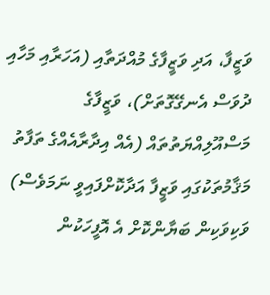ވަޒީފާ، އަދި ވަޒީފާގެ މުއްދަތާއި (އަހަރާއި މަހާއި ދުވަސް އެނގޭގޮތަށް)، ވަޒީފާގެ މަސްއޫލިއްޔަތުތައް (އެއް އިދާރާއެއްގެ ތަފާތު މަޤާމުތަކުގައި ވަޒީފާ އަދާކޮށްފައިވީ ނަމަވެސް) ވަކިވަކިން ބަޔާންކޮށް އެ އޮފީހަކުން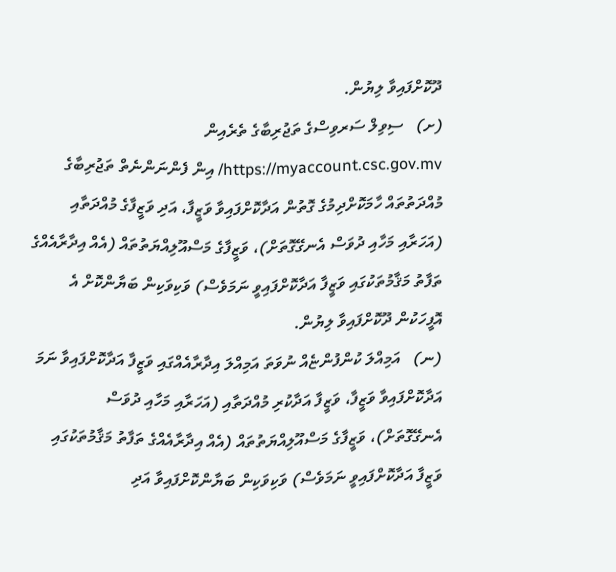ދޫކޮށްފައިވާ ލިޔުން.
(ށ)   ސިވިލް ސަރވިސްގެ ތަޖުރިބާގެ ތެރެއިން https://myaccount.csc.gov.mv/ އިން ފެންނަންނެތް ތަޖުރިބާގެ މުއްދަތުތައް ހާމަކޮށްދިމުގެ ގޮތުން އަދާކޮށްފައިވާ ވަޒީފާ، އަދި ވަޒީފާގެ މުއްދަތާއި (އަހަރާއި މަހާއި ދުވަސް އެނގޭގޮތަށް)، ވަޒީފާގެ މަސްއޫލިއްޔަތުތައް (އެއް އިދާރާއެއްގެ ތަފާތު މަޤާމުތަކުގައި ވަޒީފާ އަދާކޮށްފައިވީ ނަމަވެސް) ވަކިވަކިން ބަޔާންކޮށް އެ އޮފީހަކުން ދޫކޮށްފައިވާ ލިޔުން.
(ނ)   އަމިއްލަ ކުންފުންޏެއް ނުވަތަ އަމިއްލަ އިދާރާއެއްގައި ވަޒީފާ އަދާކޮށްފައިވާ ނަމަ އަދާކޮށްފައިވާ ވަޒީފާ، ވަޒީފާ އަދާކުރި މުއްދަތާއި (އަހަރާއި މަހާއި ދުވަސް އެނގޭގޮތަށް)، ވަޒީފާގެ މަސްއޫލިއްޔަތުތައް (އެއް އިދާރާއެއްގެ ތަފާތު މަޤާމުތަކުގައި ވަޒީފާ އަދާކޮށްފައިވީ ނަމަވެސް) ވަކިވަކިން ބަޔާންކޮށްފައިވާ އަދި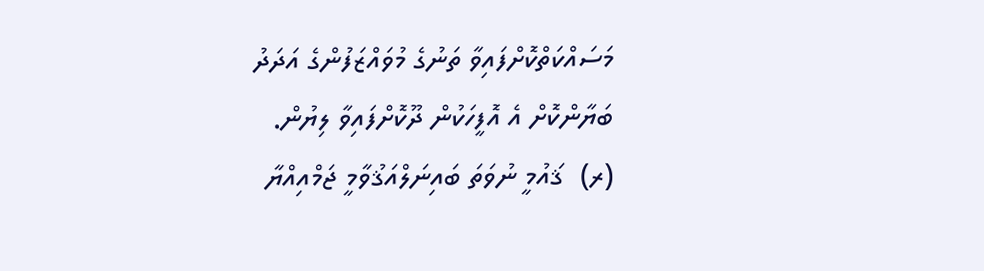މަސައްކަތްކޮށްފައިވާ ތަނުގެ މުވައްޒަފުންގެ އަދަދު ބަޔާންކޮށް އެ އޮފީހަކުން ދޫކޮށްފައިވާ ލިޔުން.
(ރ)  ޤައުމީ ނުވަތަ ބައިނަލްއަޤުވާމީ ޖަމްއިއްޔާ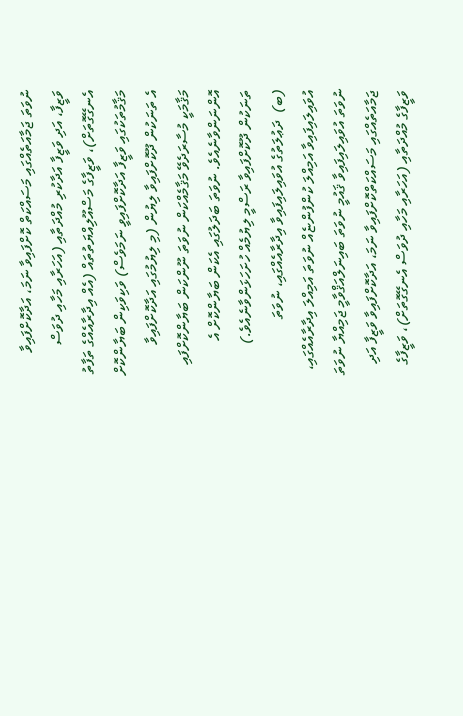ނުވަތަ ޖަމާއަތެއްގައި މަސައްކަތް ކޮށްފައިވާ ނަމަ، އަދާކޮށްފައިވާ ވަޒީފާ، އަދި ވަޒީފާ އަދާކުރި މުއްދަތާއި (އަހަރާއި މަހާއި ދުވަސް އެނގޭގޮތަށް)، ވަޒީފާގެ މަސްއޫލިއްޔަތުތައް (އެއް އިދާރާއެއްގެ ތަފާތު މަޤާމުތަކުގައި ވަޒީފާ އަދާކޮށްފައިވީ ނަމަވެސް) ވަކިވަކިން ބަޔާންކޮށް އެ ތަނަކުން ދޫކޮށްފައިވާ ލިޔުން (މި ލިޔުމުގައި އަދާކޮށްފައިވާ މަޤާމަކީ މުސާރަދެވޭ މަޤާމެއްކަން ނުވަތަ ނޫންކަން ބަޔާންކޮށްފައި އޮންނަންވާނެއެވެ. ނުވަތަ ބަދަލުގައި އެކަން ބަޔާންކޮށް އެ ތަނަކުން ދޫކޮށްފައިވާ ރަސްމީ ލިޔުމެއް ހުށަހަޅަންވާނެއެވެ.)
(ބ)  ދަޢުލަތުގެ އުވައިލައިފައިވާ އިދާރާއެއްގައި، ނުވަތަ އުވައިލައިފައިވާ އަމިއްލަ ކުންފުންޏެއް ނުވަތަ އަމިއްލަ އިދާރާއެއްގައި، ނުވަތަ އުވައިލައިފައިވާ ޤައުމީ ނުވަތަ ބައިނަލްއަޤްވާމީ ޖަމިއްޔާ ނުވަތަ ޖަމާއަތެއްގައި މަސައްކަތްކޮށްފައިވާ ނަމަ، އަދާކޮށްފައިވާ ވަޒީފާ އަދި ވަޒީފާގެ މުއްދަތާއި (އަހަރާއި މަހާއި ދުވަސް އެނގޭގޮތަށް)، ވަޒީފާގެ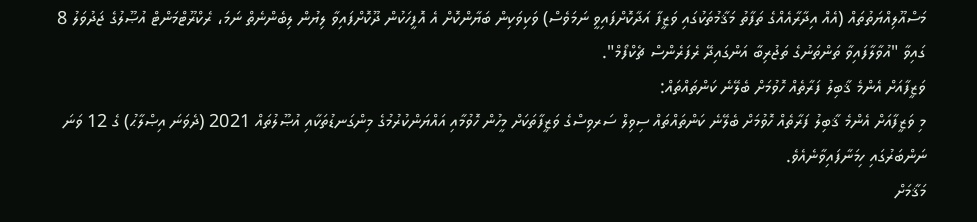މަސްއޫލިއްޔަތުތައް (އެއް އިދާރާއެއްގެ ތަފާތު މަޤާމުތަކުގައި ވަޒީފާ އަދާކޮށްފައިވީ ނަމަވެސް) ވަކިވަކިން ބަޔާންކޮށް އެ އޮފީހަކުން ދޫކޮށްފައިވާ ލިޔުން ލިބެންނެތް ނަމަ، ރެކްރޫޓްމަންޓް އުޞޫލުގެ ޖަދުވަލު 8 ގައިވާ "އުވާލާފައިވާ ތަންތަނުގެ ތަޖުރިބާ އަންގައިދޭ ރެފަރެންސް ޗެކްފޯމް".
ވަޒީފާއަށް އެންމެ ޤާބިލު ފަރާތެއް ހޮވުމަށް ބެލޭނެ ކަންތައްތައް:
މި ވަޒީފާއަށް އެންމެ ޤާބިލު ފަރާތެއް ހޮވުމަށް ބެލޭނެ ކަންތައްތައް ސިވިލް ސަރވިސްގެ ވަޒީފާތަކަށް މީހުން ހޮވުމާއި އައްޔަންކުރުމުގެ މިންގަނޑުތަކާއި އުޞޫލުތައް 2021 (ދެވަނަ އިޞްލާޙު) ގެ 12 ވަނަ ނަންބަރުގައި ހިމަނާފައިވާނެއެވެ.
މަޤާމަށް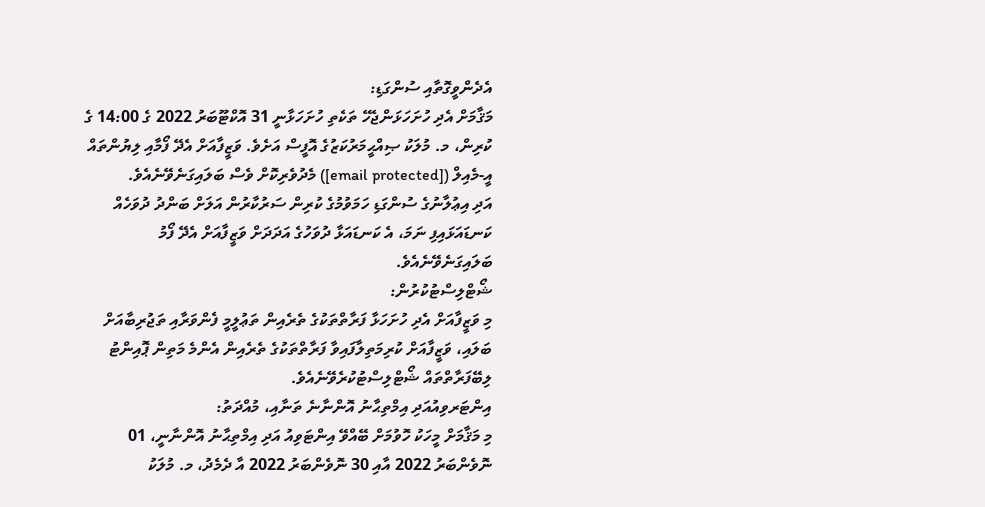އެދެންވީގޮތާއި ސުންގަޑި:
މަޤާމަށް އެދި ހުށަހަޅަންޖެހޭ ތަކެތި ހުށަހަޅާނީ 31 އޮކްޓޫބަރު 2022 ގެ 14:00 ގެ ކުރިން، މ. މުލަކު ޞިއްޙީމަރުކަޒުގެ އޮފީސް އަށެވެ. ވަޒީފާއަށް އެދޭ ފޯމާއި ލިޔުންތައް އީ-މެއިލް ([email protected]) މެދުވެރިކޮށް ވެސް ބަލައިގަނެވޭނެއެވެ.
އަދި އިޢުލާނުގެ ސުންގަޑި ހަމަވުމުގެ ކުރިން ސަރުކާރުން އަލަށް ބަންދު ދުވަހެއް ކަނޑައަޅައިފި ނަމަ، އެ ކަނޑައަޅާ ދުވަހުގެ އަދަދަށް ވަޒީފާއަށް އެދޭ ފޯމު ބަލައިގަނެވޭނެއެވެ.
ޝޯޓްލިސްޓުކުރުން:
މި ވަޒީފާއަށް އެދި ހުށަހަޅާ ފަރާތްތަކުގެ ތެރެއިން ތަޢުލީމީ ފެންވަރާއި ތަޖުރިބާއަށް ބަލައި، ވަޒީފާއަށް ކުރިމަތިލާފައިވާ ފަރާތްތަކުގެ ތެރެއިން އެންމެ މަތިން ޕޮއިންޓު ލިބޭފަރާތްތައް ޝޯޓްލިސްޓުކުރެވޭނެއެވެ.
އިންޓަރވިއުއަދި އިމްތިޙާނު އޮންނާނެ ތަނާއި، މުއްދަތު:
މި މަޤާމަށް މީހަކު ހޮވުމަށް ބޭއްވޭ އިންޓަވިއު އަދި އިމްތިޙާނު އޮންނާނީ، 01 ނޮވެންބަރު 2022 އާއި 30 ނޮވެންބަރު 2022 އާ ދެމެދު، މ. މުލަކު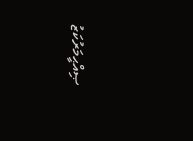ޞިއްޙީމަރުކަޒު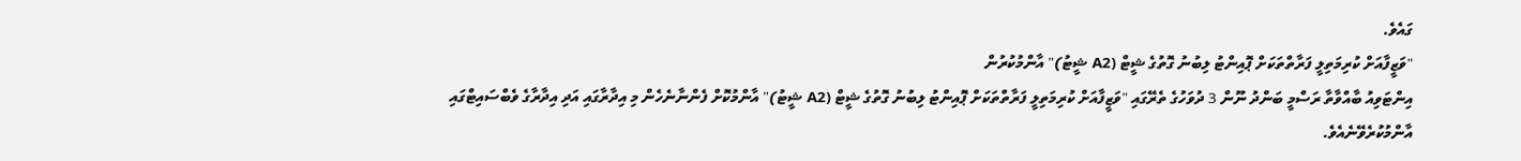ގައެވެ.
"ވަޒީފާއަށް ކުރިމަތިލީ ފަރާތްތަކަށް ޕޮއިންޓު ލިބުނު ގޮތުގެ ޝީޓް (A2 ޝީޓު)" އާންމުކުރުން
އިންޓަވިއު ބާއްވާތާ ރަސްމީ ބަންދު ނޫން 3 ދުވަހުގެ ތެރޭގައި "ވަޒީފާއަށް ކުރިމަތިލީ ފަރާތްތަކަށް ޕޮއިންޓު ލިބުނު ގޮތުގެ ޝީޓް (A2 ޝީޓު)" އާންމުކޮށް ފެންނާނެހެން މި އިދާރާގައި އަދި އިދާރާގެ ވެބްސައިޓްގައި އާންމުކުރެވޭނެއެވެ.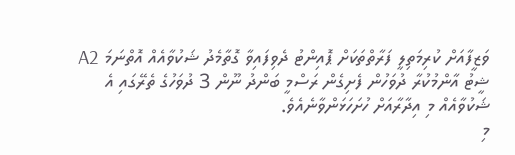ވަޒީފާއަށް ކުރިމަތިލީ ފަރާތްތަކަށް ޕޮއިންޓު ދެވިފައިވާ ގޮތާމެދު ޝަކުވާއެއް އޮތްނަމަ A2 ޝީޓު އާންމުކުރާ ދުވަހުން ފެށިގެން ރަސްމީ ބަންދު ނޫން 3 ދުވަހުގެ ތެރޭގައި އެ ޝަކުވާއެއް މި އިދާރާއަށް ހުށަހަޅަންވާނެއެވެ.
މި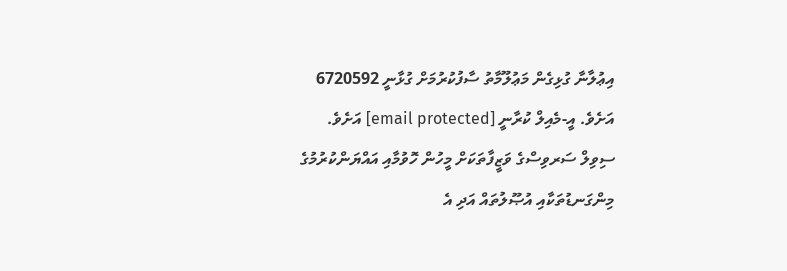އިޢުލާނާ ގުޅިގެން މަޢުލޫމާތު ސާފުކުރުމަށް ގުޅާނީ 6720592 އަށެވެ. އީ-މެއިލް ކުރާނީ [email protected] އަށެވެ.
ސިވިލް ސަރވިސްގެ ވަޒީފާތަކަށް މީހުން ހޮވުމާއި އައްޔަންކުރުމުގެ މިންގަނޑުތަކާއި އުޞޫލުތައް އަދި އެ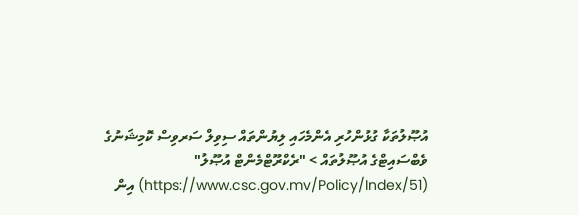އުޞޫލުތަކާ ގުޅުންހުރި އެންމެހައި ލިޔުންތައް ސިވިލް ސަރވިސް ކޮމިޝަނުގެ ވެބްސައިޓްގެ އުޞޫލުތައް > "ރެކްރޫޓްމެންޓް އުޞޫލު" (https://www.csc.gov.mv/Policy/Index/51) އިން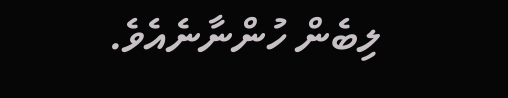ލިބެން ހުންނާނެއެވެ.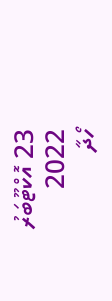23 އޮކްޓޫބަރު 2022
ހޯދާ